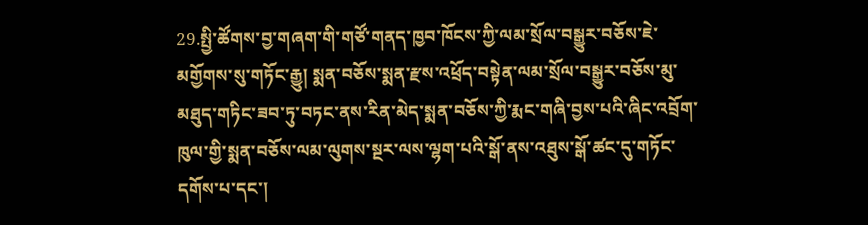29.སྤྱི་ཚོགས་བྱ་གཞག་གི་གཙོ་གནད་ཁྱབ་ཁོངས་ཀྱི་ལམ་སྲོལ་བསྒྱུར་བཅོས་ཇེ་མགྱོགས་སུ་གཏོང་རྒྱུ། སྨན་བཅོས་སྨན་རྫས་འཕྲོད་བསྟེན་ལམ་སྲོལ་བསྒྱུར་བཅོས་མུ་མཐུད་གཏིང་ཟབ་ཏུ་བཏང་ནས་རིན་མེད་སྨན་བཅོས་ཀྱི་རྨང་གཞི་བྱས་པའི་ཞིང་འབྲོག་ཁུལ་གྱི་སྨན་བཅོས་ལམ་ལུགས་སྔར་ལས་ལྷག་པའི་སྒོ་ནས་འཐུས་སྒོ་ཚང་དུ་གཏོང་དགོས་པ་དང་།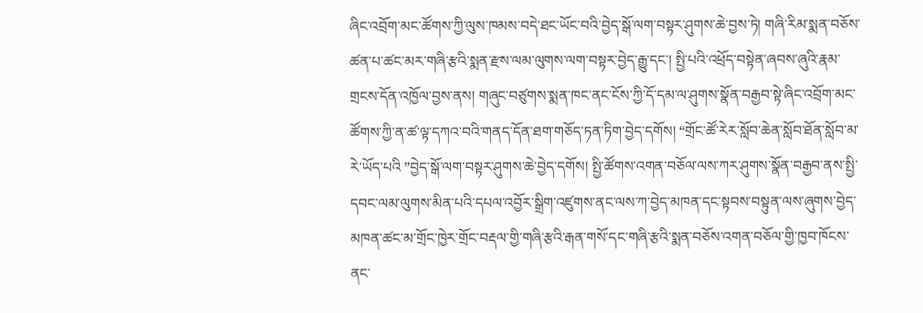ཞིང་འབྲོག་མང་ཚོགས་ཀྱི་ལུས་ཁམས་བདེ་ཐང་ཡོང་བའི་བྱེད་སྒོ་ལག་བསྟར་ཤུགས་ཆེ་བྱས་ཏེ། གཞི་རིམ་སྨན་བཅོས་ཚན་པ་ཚང་མར་གཞི་རྩའི་སྨན་རྫས་ལམ་ལུགས་ལག་བསྟར་བྱེད་རྒྱུ་དང་། སྤྱི་པའི་འཕྲོད་བསྟེན་ཞབས་ཞུའི་རྣམ་གྲངས་དོན་འཁྱོལ་བྱས་ནས། གཞུང་བཙུགས་སྨན་ཁང་ནང་ངོས་ཀྱི་དོ་དམ་ལ་ཤུགས་སྣོན་བརྒྱབ་སྟེ་ཞིང་འབྲོག་མང་ཚོགས་ཀྱི་ན་ཚ་ལྟ་དཀའ་བའི་གནད་དོན་ཐག་གཅོད་ཏན་ཏིག་བྱེད་དགོས། “གྲོང་ཚོ་རེར་སློབ་ཆེན་སློབ་ཐོན་སློབ་མ་རེ་ཡོད་པའི ”བྱེད་སྒོ་ལག་བསྟར་ཤུགས་ཆེ་བྱེད་དགོས། སྤྱི་ཚོགས་འགན་བཅོལ་ལས་ཀར་ཤུགས་སྣོན་བརྒྱབ་ནས་སྤྱི་དབང་ལམ་ལུགས་མིན་པའི་དཔལ་འབྱོར་སྒྲིག་འཛུགས་ནང་ལས་ཀ་བྱེད་མཁན་དང་སྟབས་བསྟུན་ལས་ཞུགས་བྱེད་མཁན་ཚང་མ་གྲོང་ཁྱེར་གྲོང་བརྡལ་གྱི་གཞི་རྩའི་རྒན་གསོ་དང་གཞི་རྩའི་སྨན་བཅོས་འགན་བཅོལ་གྱི་ཁྱབ་ཁོངས་ནང་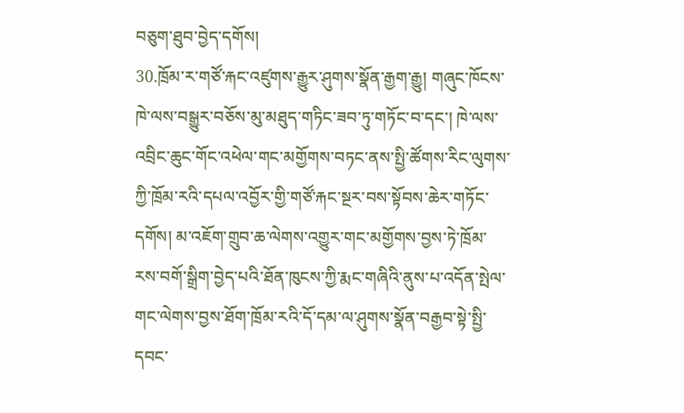བཅུག་ཐུབ་བྱེད་དགོས།
30.ཁྲོམ་ར་གཙོ་རྐང་འཛུགས་རྒྱུར་ཤུགས་སྣོན་རྒྱག་རྒྱུ། གཞུང་ཁོངས་ཁེ་ལས་བསྒྱུར་བཅོས་མུ་མཐུད་གཏིང་ཟབ་ཏུ་གཏོང་བ་དང་། ཁེ་ལས་འབྲིང་ཆུང་གོང་འཕེལ་གང་མགྱོགས་བཏང་ནས་སྤྱི་ཚོགས་རིང་ལུགས་ཀྱི་ཁྲོམ་རའི་དཔལ་འབྱོར་གྱི་གཙོ་རྐང་སྔར་བས་སྟོབས་ཆེར་གཏོང་དགོས། མ་འཇོག་གྲུབ་ཆ་ལེགས་འགྱུར་གང་མགྱོགས་བྱས་ཏེ་ཁྲོམ་རས་བགོ་སྒྲིག་བྱེད་པའི་ཐོན་ཁུངས་ཀྱི་རྨང་གཞིའི་ནུས་པ་འདོན་སྤེལ་གང་ལེགས་བྱས་ཐོག་ཁྲོམ་རའི་དོ་དམ་ལ་ཤུགས་སྣོན་བརྒྱབ་སྟེ་སྤྱི་དབང་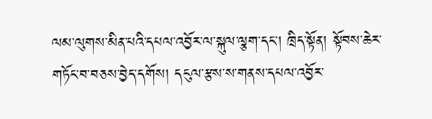ལམ་ལུགས་མིན་པའི་དཔལ་འབྱོར་ལ་སྐུལ་ལྕག་དང་། ཁྲིད་སྟོན། སྟོབས་ཆེར་གཏོང་བ་བཅས་བྱེད་དགོས། དངུལ་རྩས་ས་གནས་དཔལ་འབྱོར་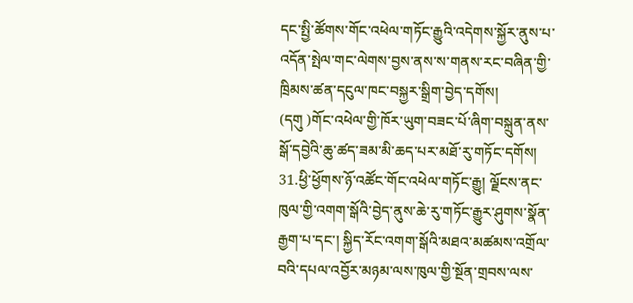དང་སྤྱི་ཚོགས་གོང་འཕེལ་གཏོང་རྒྱུའི་འདེགས་སྐྱོར་ནུས་པ་འདོན་སྤེལ་གང་ལེགས་བྱས་ནས་ས་གནས་རང་བཞིན་གྱི་ཁྲིམས་ཚན་དངུལ་ཁང་བསྐྱར་སྒྲིག་བྱེད་དགོས།
(དགུ )གོང་འཕེལ་གྱི་ཁོར་ཡུག་བཟང་པོ་ཞིག་བསྐྲུན་ནས་སྒོ་དབྱེའི་ཆུ་ཚད་ཟམ་མི་ཆད་པར་མཐོ་རུ་གཏོང་དགོས།
31.ཕྱི་ཕྱོགས་ཉོ་འཚོང་གོང་འཕེལ་གཏོང་རྒྱུ། ལྗོངས་ནང་ཁུལ་གྱི་འགག་སྒོའི་བྱེད་ནུས་ཆེ་རུ་གཏོང་རྒྱུར་ཤུགས་སྣོན་རྒྱག་པ་དང་། སྐྱིད་རོང་འགག་སྒོའི་མཐའ་མཚམས་འགྲོལ་བའི་དཔལ་འབྱོར་མཉམ་ལས་ཁུལ་གྱི་སྔོན་གྲབས་ལས་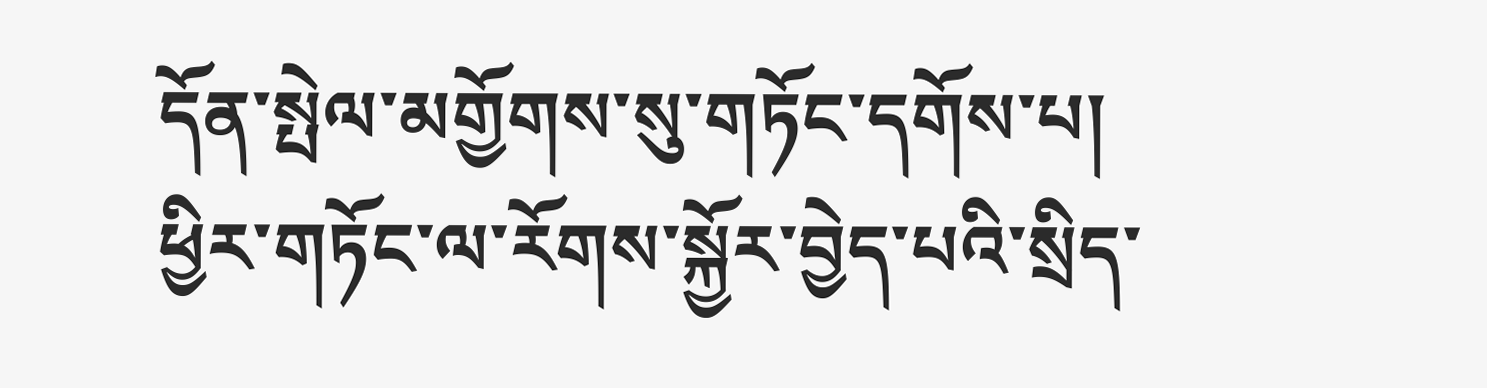དོན་སྤེལ་མགྱོགས་སུ་གཏོང་དགོས་པ། ཕྱིར་གཏོང་ལ་རོགས་སྐྱོར་བྱེད་པའི་སྲིད་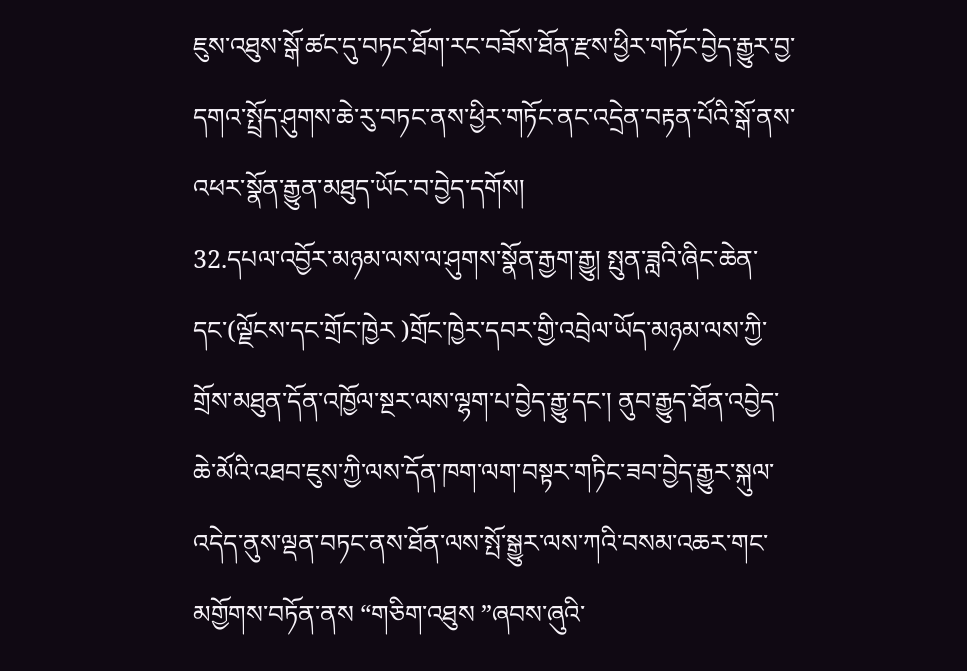ཇུས་འཐུས་སྒོ་ཚང་དུ་བཏང་ཐོག་རང་བཟོས་ཐོན་རྫས་ཕྱིར་གཏོང་བྱེད་རྒྱུར་བྱ་དགའ་སྤྲོད་ཤུགས་ཆེ་རུ་བཏང་ནས་ཕྱིར་གཏོང་ནང་འདྲེན་བརྟན་པོའི་སྒོ་ནས་འཕར་སྣོན་རྒྱུན་མཐུད་ཡོང་བ་བྱེད་དགོས།
32.དཔལ་འབྱོར་མཉམ་ལས་ལ་ཤུགས་སྣོན་རྒྱག་རྒྱུ། སྤུན་ཟླའི་ཞིང་ཆེན་དང་(ལྗོངས་དང་གྲོང་ཁྱེར )གྲོང་ཁྱེར་དབར་གྱི་འབྲེལ་ཡོད་མཉམ་ལས་ཀྱི་གྲོས་མཐུན་དོན་འཁྱོལ་སྔར་ལས་ལྷག་པ་བྱེད་རྒྱུ་དང་། ནུབ་རྒྱུད་ཐོན་འབྱེད་ཆེ་མོའི་འཐབ་ཇུས་ཀྱི་ལས་དོན་ཁག་ལག་བསྟར་གཏིང་ཟབ་བྱེད་རྒྱུར་སྐུལ་འདེད་ནུས་ལྡན་བཏང་ནས་ཐོན་ལས་སྤོ་སྒྱུར་ལས་ཀའི་བསམ་འཆར་གང་མགྱོགས་བཏོན་ནས “གཅིག་འཐུས ”ཞབས་ཞུའི་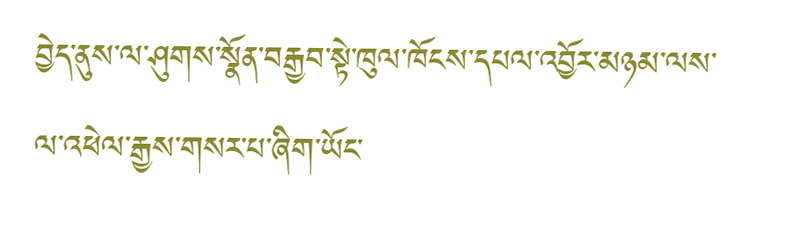བྱེད་ནུས་ལ་ཤུགས་སྣོན་བརྒྱབ་སྟེ་ཁུལ་ཁོངས་དཔལ་འབྱོར་མཉམ་ལས་ལ་འཕེལ་རྒྱས་གསར་པ་ཞིག་ཡོང་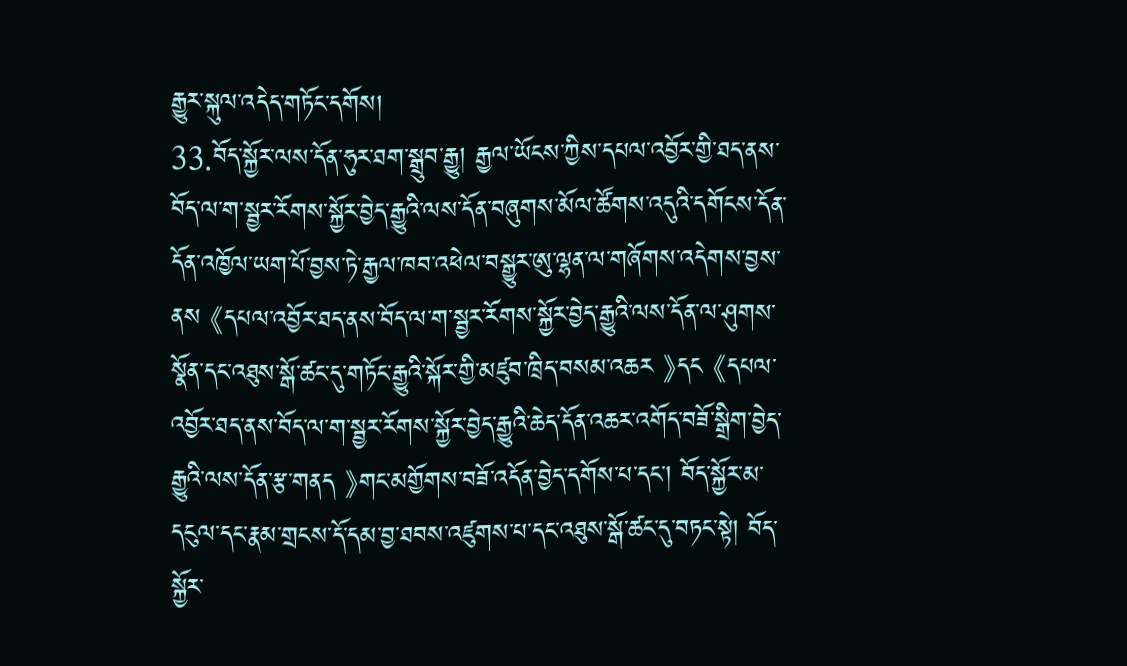རྒྱུར་སྐུལ་འདེད་གཏོང་དགོས།
33.བོད་སྐྱོར་ལས་དོན་ཧུར་ཐག་སྒྲུབ་རྒྱུ། རྒྱལ་ཡོངས་ཀྱིས་དཔལ་འབྱོར་གྱི་ཐད་ནས་བོད་ལ་ག་སྦྱར་རོགས་སྐྱོར་བྱེད་རྒྱུའི་ལས་དོན་བཞུགས་མོལ་ཚོགས་འདུའི་དགོངས་དོན་དོན་འཁྱོལ་ཡག་པོ་བྱས་ཏེ་རྒྱལ་ཁབ་འཕེལ་བསྒྱུར་ཨུ་ལྷན་ལ་གཞོགས་འདེགས་བྱས་ནས 《དཔལ་འབྱོར་ཐད་ནས་བོད་ལ་ག་སྦྱར་རོགས་སྐྱོར་བྱེད་རྒྱུའི་ལས་དོན་ལ་ཤུགས་སྣོན་དང་འཐུས་སྒོ་ཚང་དུ་གཏོང་རྒྱུའི་སྐོར་གྱི་མཛུབ་ཁྲིད་བསམ་འཆར 》དང 《དཔལ་འབྱོར་ཐད་ནས་བོད་ལ་ག་སྦྱར་རོགས་སྐྱོར་བྱེད་རྒྱུའི་ཆེད་དོན་འཆར་འགོད་བཟོ་སྒྲིག་བྱེད་རྒྱུའི་ལས་དོན་རྩ་གནད 》གང་མགྱོགས་བཟོ་འདོན་བྱེད་དགོས་པ་དང་། བོད་སྐྱོར་མ་དངུལ་དང་རྣམ་གྲངས་དོ་དམ་བྱ་ཐབས་འཛུགས་པ་དང་འཐུས་སྒོ་ཚང་དུ་བཏང་སྟེ། བོད་སྐྱོར་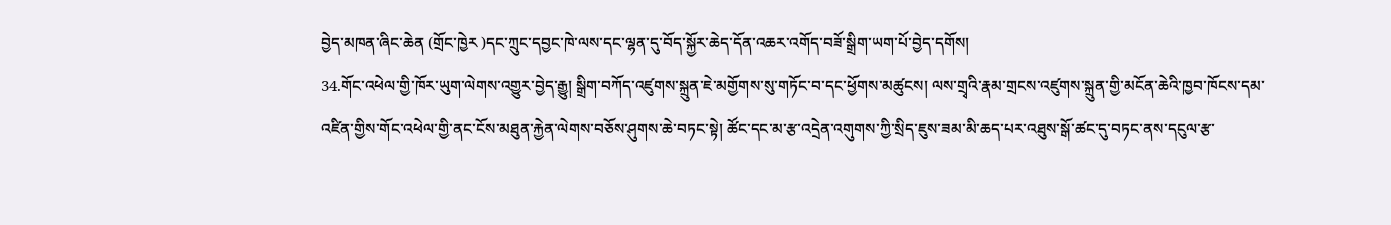བྱེད་མཁན་ཞིང་ཆེན (གྲོང་ཁྱེར )དང་ཀྲུང་དབྱང་ཁེ་ལས་དང་ལྷན་དུ་བོད་སྐྱོར་ཆེད་དོན་འཆར་འགོད་བཟོ་སྒྲིག་ཡག་པོ་བྱེད་དགོས།
34.གོང་འཕེལ་གྱི་ཁོར་ཡུག་ལེགས་འགྱུར་བྱེད་རྒྱུ། སྒྲིག་བཀོད་འཛུགས་སྐྲུན་ཇེ་མགྱོགས་སུ་གཏོང་བ་དང་ཕྱོགས་མཚུངས། ལས་གྲྭའི་རྣམ་གྲངས་འཛུགས་སྐྲུན་གྱི་མངོན་ཆེའི་ཁྱབ་ཁོངས་དམ་འཛིན་གྱིས་གོང་འཕེལ་གྱི་ནང་ངོས་མཐུན་རྐྱེན་ལེགས་བཅོས་ཤུགས་ཆེ་བཏང་སྟེ། ཚོང་དང་མ་རྩ་འདྲེན་འགུགས་ཀྱི་སྲིད་ཇུས་ཟམ་མི་ཆད་པར་འཐུས་སྒོ་ཚང་དུ་བཏང་ནས་དངུལ་རྩ་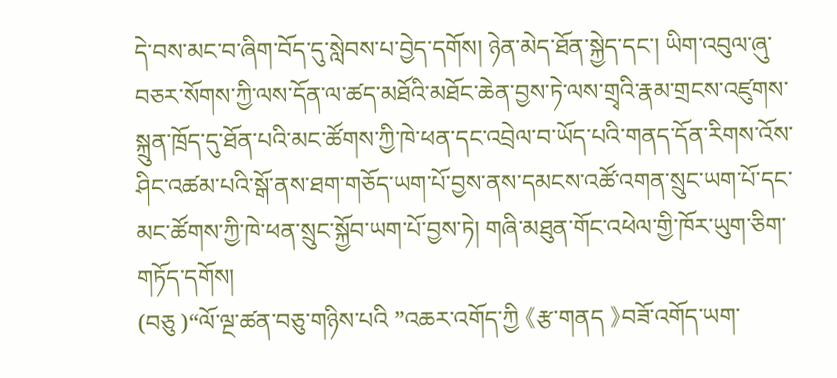དེ་བས་མང་བ་ཞིག་བོད་དུ་སླེབས་པ་བྱེད་དགོས། ཉེན་མེད་ཐོན་སྐྱེད་དང་། ཡིག་འབུལ་ཞུ་བཅར་སོགས་ཀྱི་ལས་དོན་ལ་ཚད་མཐོའི་མཐོང་ཆེན་བྱས་ཏེ་ལས་གྲྭའི་རྣམ་གྲངས་འཛུགས་སྐྲུན་ཁྲོད་དུ་ཐོན་པའི་མང་ཚོགས་ཀྱི་ཁེ་ཕན་དང་འབྲེལ་བ་ཡོད་པའི་གནད་དོན་རིགས་འོས་ཤིང་འཚམ་པའི་སྒོ་ནས་ཐག་གཅོད་ཡག་པོ་བྱས་ནས་དམངས་འཚོ་འགན་སྲུང་ཡག་པོ་དང་མང་ཚོགས་ཀྱི་ཁེ་ཕན་སྲུང་སྐྱོབ་ཡག་པོ་བྱས་ཏེ། གཞི་མཐུན་གོང་འཕེལ་གྱི་ཁོར་ཡུག་ཅིག་གཏོད་དགོས།
(བཅུ )“ལོ་ལྔ་ཚན་བཅུ་གཉིས་པའི ”འཆར་འགོད་ཀྱི 《རྩ་གནད 》བཟོ་འགོད་ཡག་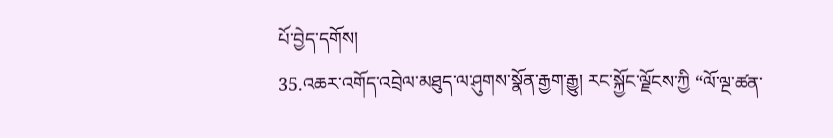པོ་བྱེད་དགོས།
35.འཆར་འགོད་འབྲེལ་མཐུད་ལ་ཤུགས་སྣོན་རྒྱག་རྒྱུ། རང་སྐྱོང་ལྗོངས་ཀྱི “ལོ་ལྔ་ཚན་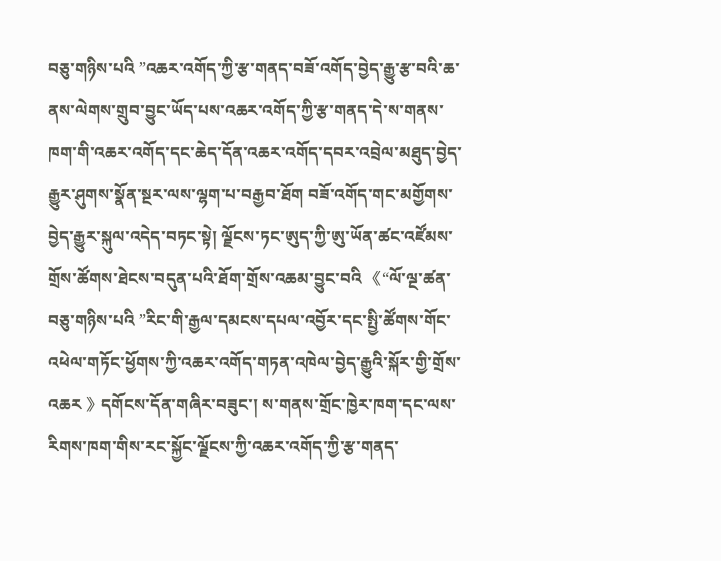བཅུ་གཉིས་པའི ”འཆར་འགོད་ཀྱི་རྩ་གནད་བཟོ་འགོད་བྱེད་རྒྱུ་རྩ་བའི་ཆ་ནས་ལེགས་གྲུབ་བྱུང་ཡོད་པས་འཆར་འགོད་ཀྱི་རྩ་གནད་དེ་ས་གནས་ཁག་གི་འཆར་འགོད་དང་ཆེད་དོན་འཆར་འགོད་དབར་འབྲེལ་མཐུད་བྱེད་རྒྱུར་ཤུགས་སྣོན་སྔར་ལས་ལྷག་པ་བརྒྱབ་ཐོག བཟོ་འགོད་གང་མགྱོགས་བྱེད་རྒྱུར་སྐུལ་འདེད་བཏང་སྟེ། ལྗོངས་ཏང་ཨུད་ཀྱི་ཨུ་ཡོན་ཚང་འཛོམས་གྲོས་ཚོགས་ཐེངས་བདུན་པའི་ཐོག་གྲོས་འཆམ་བྱུང་བའི 《“ལོ་ལྔ་ཚན་བཅུ་གཉིས་པའི ”རིང་གི་རྒྱལ་དམངས་དཔལ་འབྱོར་དང་སྤྱི་ཚོགས་གོང་འཕེལ་གཏོང་ཕྱོགས་ཀྱི་འཆར་འགོད་གཏན་འཁེལ་བྱེད་རྒྱུའི་སྐོར་གྱི་གྲོས་འཆར 》དགོངས་དོན་གཞིར་བཟུང་། ས་གནས་གྲོང་ཁྱེར་ཁག་དང་ལས་རིགས་ཁག་གིས་རང་སྐྱོང་ལྗོངས་ཀྱི་འཆར་འགོད་ཀྱི་རྩ་གནད་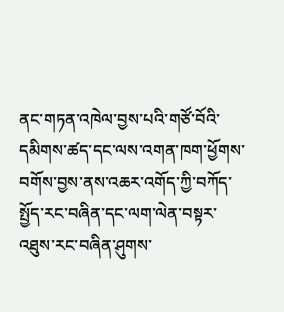ནང་གཏན་འཁེལ་བྱས་པའི་གཙོ་བོའི་དམིགས་ཚད་དང་ལས་འགན་ཁག་ཕྱོགས་བགོས་བྱས་ནས་འཆར་འགོད་ཀྱི་བཀོད་སྤྱོད་རང་བཞིན་དང་ལག་ལེན་བསྟར་འཐུས་རང་བཞིན་ཤུགས་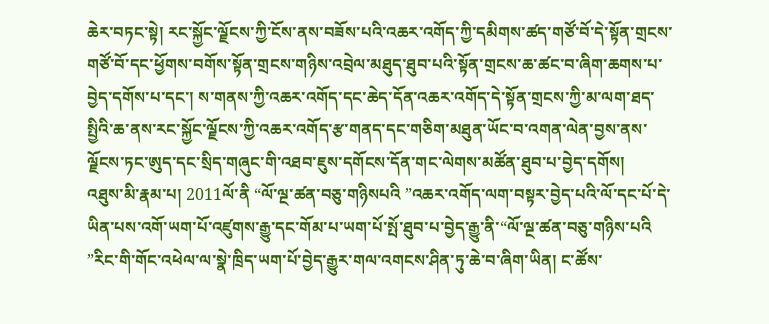ཆེར་བཏང་སྟེ། རང་སྐྱོང་ལྗོངས་ཀྱི་ངོས་ནས་བཟོས་པའི་འཆར་འགོད་ཀྱི་དམིགས་ཚད་གཙོ་བོ་དེ་སྟོན་གྲངས་གཙོ་བོ་དང་ཕྱོགས་བགོས་སྟོན་གྲངས་གཉིས་འབྲེལ་མཐུད་ཐུབ་པའི་སྟོན་གྲངས་ཆ་ཚང་བ་ཞིག་ཆགས་པ་བྱེད་དགོས་པ་དང་། ས་གནས་ཀྱི་འཆར་འགོད་དང་ཆེད་དོན་འཆར་འགོད་དེ་སྟོན་གྲངས་ཀྱི་མ་ལག་ཐད་སྤྱིའི་ཆ་ནས་རང་སྐྱོང་ལྗོངས་ཀྱི་འཆར་འགོད་རྩ་གནད་དང་གཅིག་མཐུན་ཡོང་བ་འགན་ལེན་བྱས་ནས་ལྗོངས་ཏང་ཨུད་དང་སྲིད་གཞུང་གི་འཐབ་ཇུས་དགོངས་དོན་གང་ལེགས་མཚོན་ཐུབ་པ་བྱེད་དགོས།
འཐུས་མི་རྣམ་པ། 2011ལོ་ནི “ལོ་ལྔ་ཚན་བཅུ་གཉིསཔའི ”འཆར་འགོད་ལག་བསྟར་བྱེད་པའི་ལོ་དང་པོ་དེ་ཡིན་པས་འགོ་ཡག་པོ་འཛུགས་རྒྱུ་དང་གོམ་པ་ཡག་པོ་སྤོ་ཐུབ་པ་བྱེད་རྒྱུ་ནི་“ལོ་ལྔ་ཚན་བཅུ་གཉིས་པའི ”རིང་གི་གོང་འཕེལ་ལ་སྣེ་ཁྲིད་ཡག་པོ་བྱེད་རྒྱུར་གལ་འགངས་ཤིན་ཏུ་ཆེ་བ་ཞིག་ཡིན། ང་ཚོས་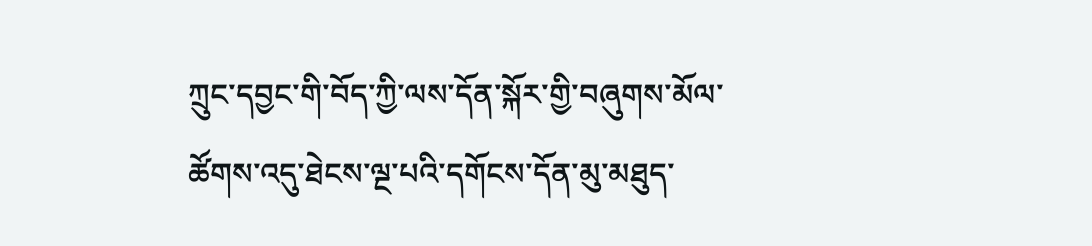ཀྲུང་དབྱང་གི་བོད་ཀྱི་ལས་དོན་སྐོར་གྱི་བཞུགས་མོལ་ཚོགས་འདུ་ཐེངས་ལྔ་པའི་དགོངས་དོན་མུ་མཐུད་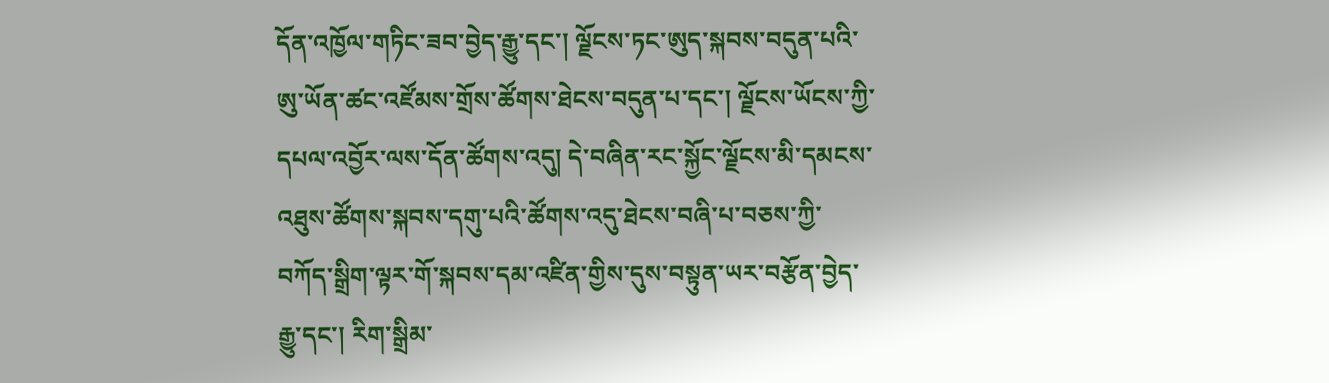དོན་འཁྱོལ་གཏིང་ཟབ་བྱེད་རྒྱུ་དང་། ལྗོངས་ཏང་ཨུད་སྐབས་བདུན་པའི་ཨུ་ཡོན་ཚང་འཛོམས་གྲོས་ཚོགས་ཐེངས་བདུན་པ་དང་། ལྗོངས་ཡོངས་ཀྱི་དཔལ་འབྱོར་ལས་དོན་ཚོགས་འདུ། དེ་བཞིན་རང་སྐྱོང་ལྗོངས་མི་དམངས་འཐུས་ཚོགས་སྐབས་དགུ་པའི་ཚོགས་འདུ་ཐེངས་བཞི་པ་བཅས་ཀྱི་བཀོད་སྒྲིག་ལྟར་གོ་སྐབས་དམ་འཛིན་གྱིས་དུས་བསྟུན་ཡར་བརྩོན་བྱེད་རྒྱུ་དང་། རིག་སྒྲིམ་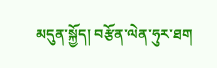མདུན་སྐྱོད། བརྩོན་ལེན་ཧུར་ཐག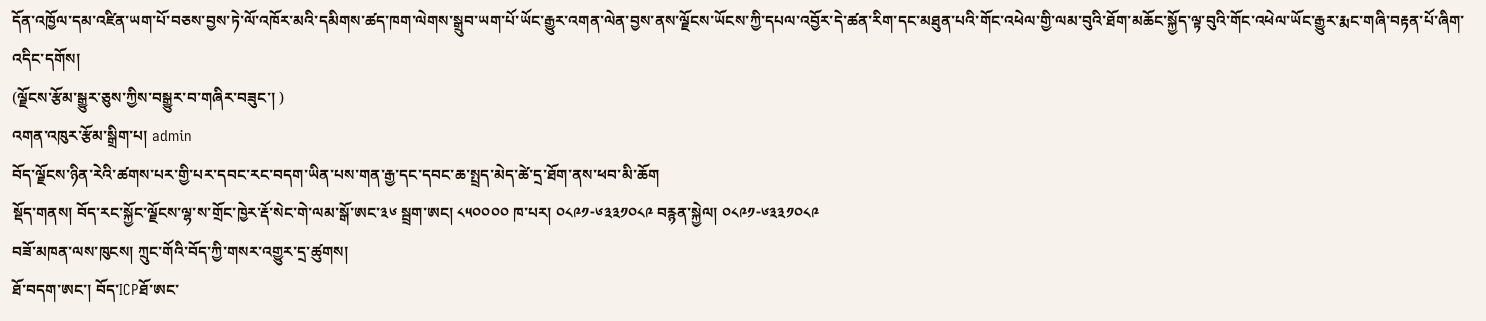དོན་འཁྱོལ་དམ་འཛིན་ཡག་པོ་བཅས་བྱས་ཏེ་ལོ་འཁོར་མའི་དམིགས་ཚད་ཁག་ལེགས་སྒྲུབ་ཡག་པོ་ཡོང་རྒྱུར་འགན་ལེན་བྱས་ནས་ལྗོངས་ཡོངས་ཀྱི་དཔལ་འབྱོར་དེ་ཚན་རིག་དང་མཐུན་པའི་གོང་འཕེལ་གྱི་ལམ་བུའི་ཐོག་མཆོང་སྐྱོད་ལྟ་བུའི་གོང་འཕེལ་ཡོང་རྒྱུར་རྨང་གཞི་བརྟན་པོ་ཞིག་འདིང་དགོས།
(ལྗོངས་རྩོམ་སྒྱུར་ཅུས་ཀྱིས་བསྒྱུར་བ་གཞིར་བཟུང་། )
འགན་འཁུར་རྩོམ་སྒྲིག་པ། admin
བོད་ལྗོངས་ཉིན་རེའི་ཚགས་པར་གྱི་པར་དབང་རང་བདག་ཡིན་པས་གན་རྒྱ་དང་དབང་ཆ་སྤྲད་མེད་ཚེ་དྲ་ཐོག་ནས་ཕབ་མི་ཆོག
སྡོད་གནས། བོད་རང་སྐྱོང་ལྗོངས་ལྷ་ས་གྲོང་ཁྱེར་རྡོ་སེང་གེ་ལམ་སྒོ་ཨང་༣༦ སྦྲག་ཨང། ༨༥༠༠༠༠ ཁ་པར། ༠༨༩༡-༦༣༣༡༠༨༩ བརྙན་སྐྱེལ། ༠༨༩༡-༦༣༣༡༠༨༩
བཟོ་མཁན་ལས་ཁུངས། ཀྲུང་གོའི་བོད་ཀྱི་གསར་འགྱུར་དྲ་ཚུགས།
ཐོ་བདག་ཨང་། བོད་ICPཐོ་ཨང་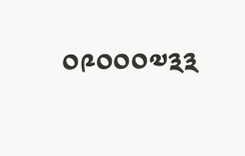༠༩༠༠༠༧༣༣